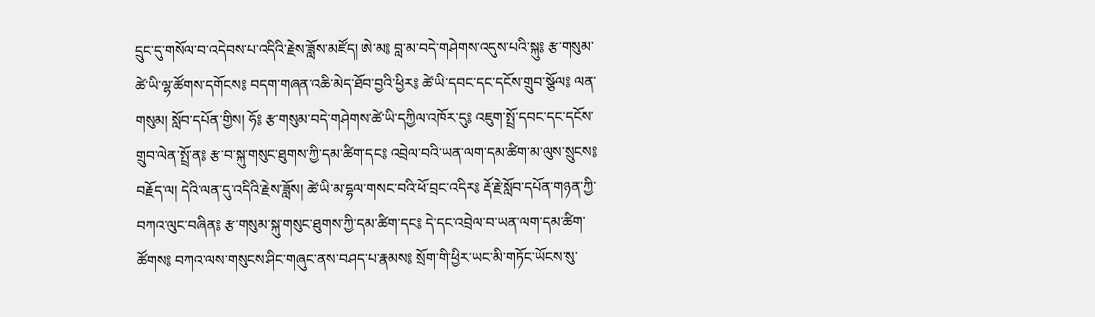དྲུང་དུ་གསོལ་བ་འདེབས་པ་འདིའི་རྗེས་ཟློས་མཛོད། ཨེ་མ༔ བླ་མ་བདེ་གཤེགས་འདུས་པའི་སྐུ༔ རྩ་གསུམ་ཚེ་ཡི་ལྷ་ཚོགས་དགོངས༔ བདག་གཞན་འཆི་མེད་ཐོབ་བྱའི་ཕྱིར༔ ཚེ་ཡི་དབང་དང་དངོས་གྲུབ་སྩོལ༔ ལན་གསུམ། སློབ་དཔོན་གྱིས། ཧོ༔ རྩ་གསུམ་བདེ་གཤེགས་ཚེ་ཡི་དཀྱིལ་འཁོར་དུ༔ འཇུག་སྤྲོ་དབང་དང་དངོས་གྲུབ་ལེན་སྤྲོ་ན༔ རྩ་བ་སྐུ་གསུང་ཐུགས་ཀྱི་དམ་ཚིག་དང༔ འབྲེལ་བའི་ཡན་ལག་དམ་ཚིག་མ་ལུས་སྲུངས༔ བརྗོད་ལ། དེའི་ལན་དུ་འདིའི་རྗེས་ཟློས། ཚེ་ཡི་མ་དྷལ་གསང་བའི་ཕོ་བྲང་འདིར༔ རྡོ་རྗེ་སློབ་དཔོན་གཉན་ཀྱི་བཀའ་ལུང་བཞིན༔ རྩ་གསུམ་སྐུ་གསུང་ཐུགས་ཀྱི་དམ་ཚིག་དང༔ དེ་དང་འབྲེལ་བ་ཡན་ལག་དམ་ཚིག་ཚོགས༔ བཀའ་ལས་གསུངས་ཤིང་གཞུང་ནས་བཤད་པ་རྣམས༔ སྲོག་གི་ཕྱིར་ཡང་མི་གཏོང་ཡོངས་སུ་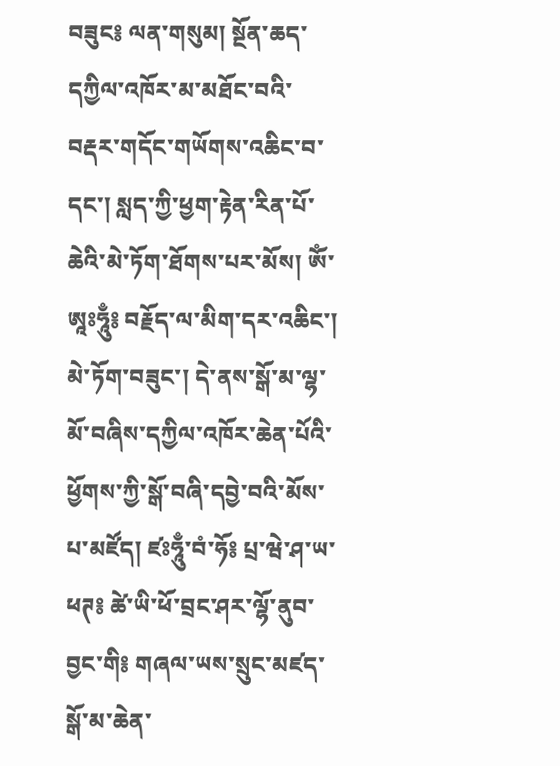བཟུང༔ ལན་གསུམ། སྔོན་ཆད་དཀྱིལ་འཁོར་མ་མཐོང་བའི་བརྡར་གདོང་གཡོགས་འཆིང་བ་དང་། སླད་ཀྱི་ཕྱག་རྟེན་རིན་པོ་ཆེའི་མེ་ཏོག་ཐོགས་པར་མོས། ཨོཾ་ཨཱཿཧཱུྃ༔ བརྗོད་ལ་མིག་དར་འཆིང་། མེ་ཏོག་བཟུང་། དེ་ནས་སྒོ་མ་ལྷ་མོ་བཞིས་དཀྱིལ་འཁོར་ཆེན་པོའི་ཕྱོགས་ཀྱི་སྒོ་བཞི་དབྱེ་བའི་མོས་པ་མཛོད། ཛཿཧཱུྃ་བཾ་ཧོ༔ པྲ་ཝེ་ཤ་ཡ་ཕཊ༔ ཚེ་ཡི་ཕོ་བྲང་ཤར་ལྷོ་ནུབ་བྱང་གི༔ གཞལ་ཡས་སྲུང་མཛད་སྒོ་མ་ཆེན་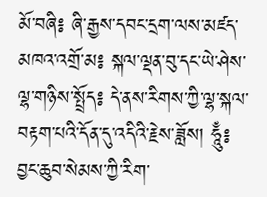མོ་བཞི༔ ཞི་རྒྱས་དབང་དྲག་ལས་མཛད་མཁའ་འགྲོ་མ༔ སྐལ་ལྡན་བུ་དང་ཡེ་ཤེས་ལྷ་གཉིས་སྤྲོད༔ དེ་ནས་རིགས་ཀྱི་ལྷ་སྐལ་བརྟག་པའི་དོན་དུ་འདིའི་རྗེས་ཟློས། ཧཱུྃ༔ བྱང་ཆུབ་སེམས་ཀྱི་རིག་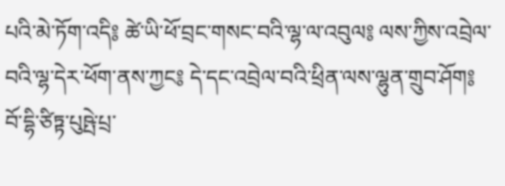པའི་མེ་ཏོག་འདི༔ ཚེ་ཡི་ཕོ་བྲང་གསང་བའི་ལྷ་ལ་འབུལ༔ ལས་ཀྱིས་འབྲེལ་བའི་ལྷ་དེར་ཕོག་ནས་ཀྱང༔ དེ་དང་འབྲེལ་བའི་ཕྲིན་ལས་ལྷུན་གྲུབ་ཤོག༔ བོ་དྷི་ཙིཏྟ་པུཥྤེ་པྲ་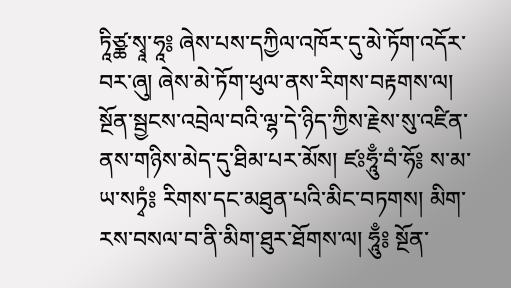ཏཱིཙྪ་སྭཱ་ཧཱ༔ ཞེས་པས་དཀྱིལ་འཁོར་དུ་མེ་ཏོག་འདོར་བར་ཞུ། ཞེས་མེ་ཏོག་ཕུལ་ནས་རིགས་བརྟགས་ལ། སྔོན་སྦྱངས་འབྲེལ་བའི་ལྷ་དེ་ཉིད་ཀྱིས་རྗེས་སུ་འཛིན་ནས་གཉིས་མེད་དུ་ཐིམ་པར་མོས། ཛཿཧཱུྃ་བཾ་ཧོ༔ ས་མ་ཡ་སཏྭཾ༔ རིགས་དང་མཐུན་པའི་མིང་བཏགས། མིག་རས་བསལ་བ་ནི་མིག་ཐུར་ཐོགས་ལ། ཧཱུྃ༔ སྔོན་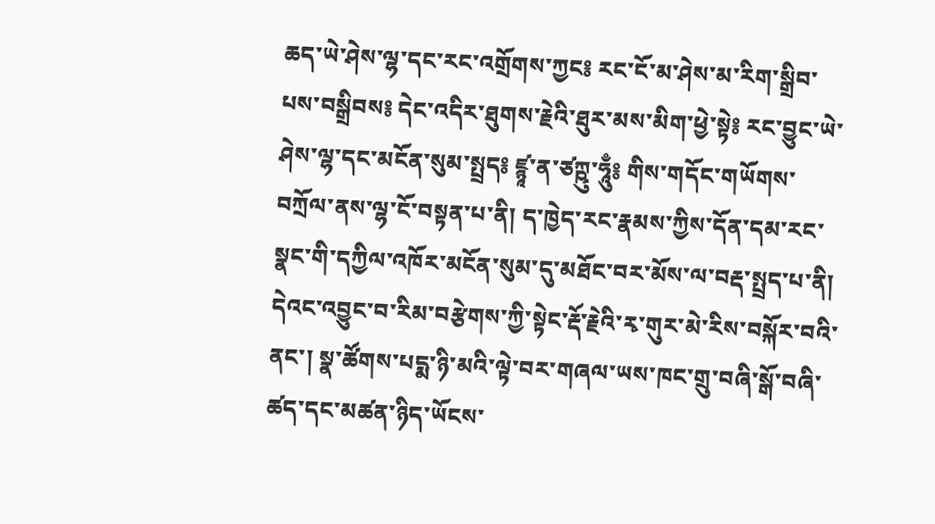ཆད་ཡེ་ཤེས་ལྷ་དང་རང་འགྲོགས་ཀྱང༔ རང་ངོ་མ་ཤེས་མ་རིག་སྒྲིབ་པས་བསྒྲིབས༔ དེང་འདིར་ཐུགས་རྗེའི་ཐུར་མས་མིག་ཕྱེ་སྟེ༔ རང་བྱུང་ཡེ་ཤེས་ལྷ་དང་མངོན་སུམ་སྤྲད༔ ཛྙཱ་ན་ཙཀྵུ་ཧཱུྃ༔ གིས་གདོང་གཡོགས་བཀྲོལ་ནས་ལྷ་ངོ་བསྟན་པ་ནི། ད་ཁྱེད་རང་རྣམས་ཀྱིས་དོན་དམ་རང་སྣང་གི་དཀྱིལ་འཁོར་མངོན་སུམ་དུ་མཐོང་བར་མོས་ལ་བརྡ་སྤྲད་པ་ནི། དེའང་འབྱུང་བ་རིམ་བརྩེགས་ཀྱི་སྟེང་རྡོ་རྗེའི་རྭ་གུར་མེ་རིས་བསྐོར་བའི་ནང་། སྣ་ཚོགས་པདྨ་ཉི་མའི་ལྟེ་བར་གཞལ་ཡས་ཁང་གྲུ་བཞི་སྒོ་བཞི་ཚད་དང་མཚན་ཉིད་ཡོངས་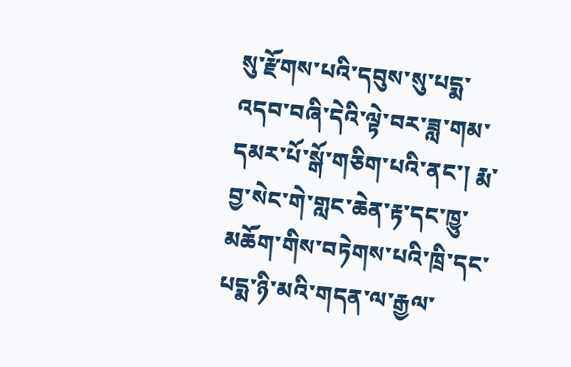སུ་རྫོགས་པའི་དབུས་སུ་པདྨ་འདབ་བཞི་དེའི་ལྟེ་བར་ཟླ་གམ་དམར་པོ་སྒོ་གཅིག་པའི་ནང་། རྨ་བྱ་སེང་གེ་གླང་ཆེན་རྟ་དང་ཁྱུ་མཆོག་གིས་བཏེགས་པའི་ཁྲི་དང་པདྨ་ཉི་མའི་གདན་ལ་རྒྱལ་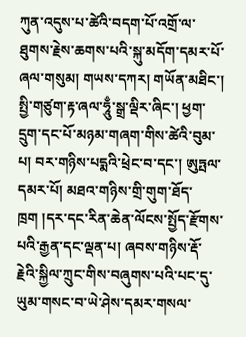ཀུན་འདུས་པ་ཚེའི་བདག་པོ་འགྲོ་ལ་ཐུགས་རྗེས་ཆགས་པའི་སྐུ་མདོག་དམར་པོ་ཞལ་གསུམ། གཡས་དཀར། གཡོན་མཐིང་། སྤྱི་གཙུག་རྟ་ཞལ་ཧཱུྃ་སྒྲ་ལྡིར་ཞིང་། ཕྱག་དྲུག་དང་པོ་མཉམ་གཞག་གིས་ཚེའི་བུམ་པ། བར་གཉིས་པདྨའི་ཕྲེང་བ་དང་། ཨུཏྤལ་དམར་པོ། མཐའ་གཉིས་གྲི་གུག་ཐོད་ཁྲག །དར་དང་རིན་ཆེན་ལོངས་སྤྱོད་རྫོགས་པའི་རྒྱན་དང་ལྡན་པ། ཞབས་གཉིས་རྡོ་རྗེའི་སྐྱིལ་ཀྲུང་གིས་བཞུགས་པའི་པང་དུ་ཡུམ་གསང་བ་ཡེ་ཤེས་དམར་གསལ་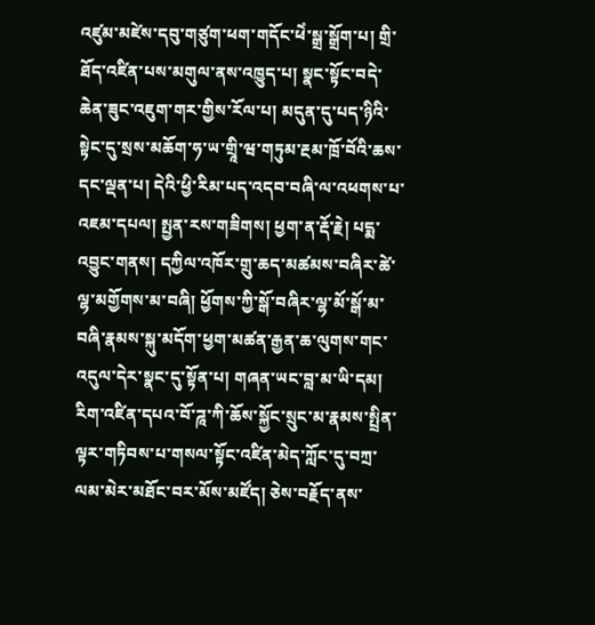འཛུམ་མཛེས་དབུ་གཙུག་ཕག་གདོང་ཕེཾ་སྒྲ་སྒྲོག་པ། གྲི་ཐོད་འཛིན་པས་མགུལ་ནས་འཁྱུད་པ། སྣང་སྟོང་བདེ་ཆེན་ཟུང་འཇུག་གར་གྱིས་རོལ་པ། མདུན་དུ་པད་ཉིའི་སྟེང་དུ་སྲས་མཆོག་ཧ་ཡ་གྲཱི་ཝ་གཏུམ་རྔམ་ཁྲོ་བོའི་ཆས་དང་ལྡན་པ། དེའི་ཕྱི་རིམ་པད་འདབ་བཞི་ལ་འཕགས་པ་འཇམ་དཔལ། སྤྱན་རས་གཟིགས། ཕྱག་ན་རྡོ་རྗེ། པདྨ་འབྱུང་གནས། དཀྱིལ་འཁོར་གྲུ་ཆད་མཚམས་བཞིར་ཚེ་ལྷ་མགྱོགས་མ་བཞི། ཕྱོགས་ཀྱི་སྒོ་བཞིར་ལྷ་མོ་སྒོ་མ་བཞི་རྣམས་སྐུ་མདོག་ཕྱག་མཚན་རྒྱན་ཆ་ལུགས་གང་འདུལ་དེར་སྣང་དུ་སྟོན་པ། གཞན་ཡང་བླ་མ་ཡི་དམ། རིག་འཛིན་དཔའ་བོ་ཌཱ་ཀི་ཆོས་སྐྱོང་སྲུང་མ་རྣམས་སྤྲིན་ལྟར་གཏིབས་པ་གསལ་སྟོང་འཛིན་མེད་ཀློང་དུ་བཀྲ་ལམ་མེར་མཐོང་བར་མོས་མཛོད། ཅེས་བརྗོད་ནས་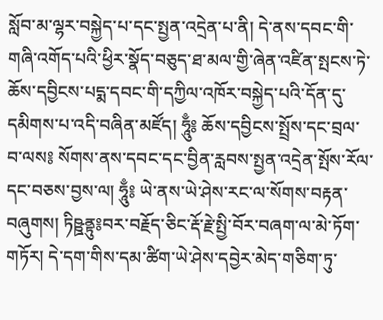སློབ་མ་ལྷར་བསྐྱེད་པ་དང་སྤྱན་འདྲེན་པ་ནི། དེ་ནས་དབང་གི་གཞི་འགོད་པའི་ཕྱིར་སྣོད་བཅུད་ཐ་མལ་གྱི་ཞེན་འཛིན་སྤངས་ཏེ་ཆོས་དབྱིངས་པདྨ་དབང་གི་དཀྱིལ་འཁོར་བསྐྱེད་པའི་དོན་དུ་དམིགས་པ་འདི་བཞིན་མཛོད། ཧཱུྃ༔ ཆོས་དབྱིངས་སྤྲོས་དང་བྲལ་བ་ལས༔ སོགས་ནས་དབང་དང་བྱིན་རླབས་སྤྱན་འདྲེན་སྤོས་རོལ་དང་བཅས་བྱས་ལ། ཧཱུྃ༔ ཡེ་ནས་ཡེ་ཤེས་རང་ལ་སོགས་བརྟན་བཞུགས། ཏིཥྛནྟུ༔བར་བརྗོད་ཅིང་རྡོ་རྗེ་སྤྱི་བོར་བཞག་ལ་མེ་ཏོག་གཏོར། དེ་དག་གིས་དམ་ཚིག་ཡེ་ཤེས་དབྱེར་མེད་གཅིག་ཏུ་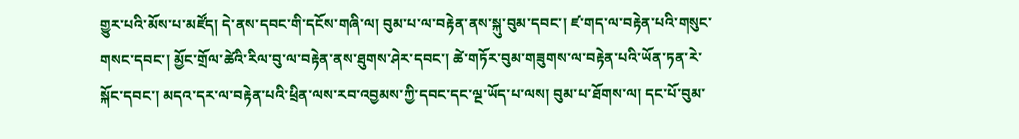གྱུར་པའི་མོས་པ་མཛོད། དེ་ནས་དབང་གི་དངོས་གཞི་ལ། བུམ་པ་ལ་བརྟེན་ནས་སྐུ་བུམ་དབང་། ཛ་གད་ལ་བརྟེན་པའི་གསུང་གསང་དབང་། མྱོང་གྲོལ་ཚེའི་རིལ་བུ་ལ་བརྟེན་ནས་ཐུགས་ཤེར་དབང་། ཚེ་གཏོར་བུམ་གཟུགས་ལ་བརྟེན་པའི་ཡོན་ཏན་རེ་སྐོང་དབང་། མདའ་དར་ལ་བརྟེན་པའི་ཕྲིན་ལས་རབ་འབྱམས་ཀྱི་དབང་དང་ལྔ་ཡོད་པ་ལས། བུམ་པ་ཐོགས་ལ། དང་པོ་བུམ་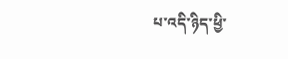པ་འདི་ཉིད་ཕྱི་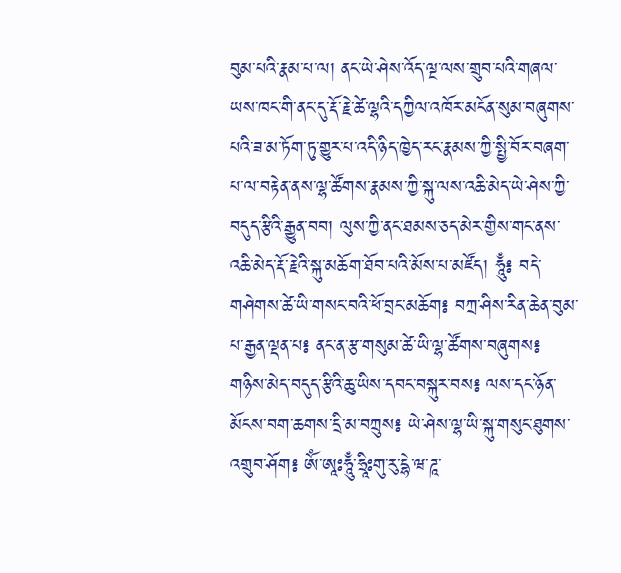བུམ་པའི་རྣམ་པ་ལ། ནང་ཡེ་ཤེས་འོད་ལྔ་ལས་གྲུབ་པའི་གཞལ་ཡས་ཁང་གི་ནང་དུ་རྡོ་རྗེ་ཚེ་ལྷའི་དཀྱིལ་འཁོར་མངོན་སུམ་བཞུགས་པའི་ཟ་མ་ཏོག་ཏུ་གྱུར་པ་འདི་ཉིད་ཁྱེད་རང་རྣམས་ཀྱི་སྤྱི་བོར་བཞག་པ་ལ་བརྟེན་ནས་ལྷ་ཚོགས་རྣམས་ཀྱི་སྐུ་ལས་འཆི་མེད་ཡེ་ཤེས་ཀྱི་བདུད་རྩིའི་རྒྱུན་བབ། ལུས་ཀྱི་ནང་ཐམས་ཅད་མེར་གྱིས་གང་ནས་འཆི་མེད་རྡོ་རྗེའི་སྐུ་མཆོག་ཐོབ་པའི་མོས་པ་མཛོད། ཧཱུྃ༔ བདེ་གཤེགས་ཚེ་ཡི་གསང་བའི་ཕོ་བྲང་མཆོག༔ བཀྲ་ཤིས་རིན་ཆེན་བུམ་པ་རྒྱན་ལྡན་པ༔ ནང་ན་རྩ་གསུམ་ཚེ་ཡི་ལྷ་ཚོགས་བཞུགས༔ གཉིས་མེད་བདུད་རྩིའི་ཆུ་ཡིས་དབང་བསྐུར་བས༔ ལས་དང་ཉོན་མོངས་བག་ཆགས་དྲི་མ་བཀྲུས༔ ཡེ་ཤེས་ལྷ་ཡི་སྐུ་གསུང་ཐུགས་འགྲུབ་ཤོག༔ ཨོཾ་ཨཱཿཧཱུྃ་ཧྲཱིཿགུ་རུ་དྷེ་ཝ་ཌཱ་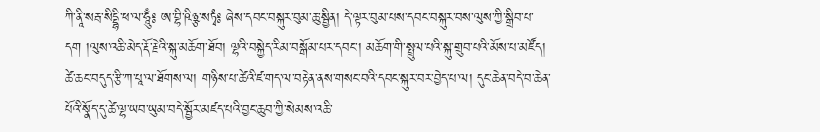ཀི་ནཱི་སརྦ་སིདྡྷི་ཕ་ལ་ཧཱུྃ༔ ཨ་བྷི་ཥིཉྩ་སཏྭཾ༔ ཞེས་དབང་བསྐུར་བུམ་ཆུ་སྦྱིན། དེ་ལྟར་བུམ་པས་དབང་བསྐུར་བས་ལུས་ཀྱི་སྒྲིབ་པ་དག །ལུས་འཆི་མེད་རྡོ་རྗེའི་སྐུ་མཆོག་ཐོབ། ལྷའི་བསྐྱེད་རིམ་བསྒོམ་པར་དབང་། མཆོག་གི་སྤྲུལ་པའི་སྐུ་གྲུབ་པའི་མོས་པ་མཛོད། ཚེ་ཆང་བདུད་རྩི་ཀ་པཱ་ལ་ཐོགས་ལ། གཉིས་པ་ཚེའི་ཛ་གད་ལ་བརྟེན་ནས་གསང་བའི་དབང་སྐུར་བར་བྱེད་པ་ལ། དུང་ཆེན་བདེ་བ་ཆེན་པོའི་སྣོད་དུ་ཚེ་ལྷ་ཡབ་ཡུམ་བདེ་སྦྱོར་མཛད་པའི་བྱང་ཆུབ་ཀྱི་སེམས་འཆི་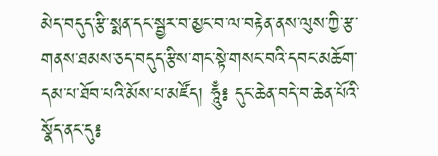མེད་བདུད་རྩི་སྨན་དང་སྦྱར་བ་མྱང་བ་ལ་བརྟེན་ནས་ལུས་ཀྱི་རྩ་གནས་ཐམས་ཅད་བདུད་རྩིས་གང་སྟེ་གསང་བའི་དབང་མཆོག་དམ་པ་ཐོབ་པའི་མོས་པ་མཛོད། ཧཱུྃ༔ དུང་ཆེན་བདེ་བ་ཆེན་པོའི་སྣོད་ནང་དུ༔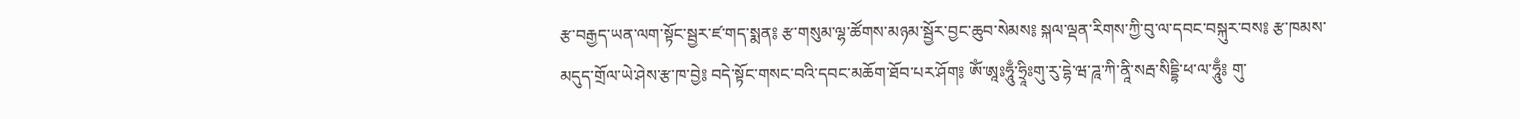རྩ་བརྒྱད་ཡན་ལག་སྟོང་སྦྱར་ཛ་གད་སྨན༔ རྩ་གསུམ་ལྷ་ཚོགས་མཉམ་སྦྱོར་བྱང་ཆུབ་སེམས༔ སྐལ་ལྡན་རིགས་ཀྱི་བུ་ལ་དབང་བསྐུར་བས༔ རྩ་ཁམས་མདུད་གྲོལ་ཡེ་ཤེས་རྩ་ཁ་བྱེ༔ བདེ་སྟོང་གསང་བའི་དབང་མཆོག་ཐོབ་པར་ཤོག༔ ཨོཾ་ཨཱཿཧཱུྃ་ཧྲཱིཿགུ་རུ་དྷེ་ཝ་ཌཱ་ཀི་ནཱི་སརྦ་སིདྡྷི་ཕ་ལ་ཧཱུྃ༔ གུ་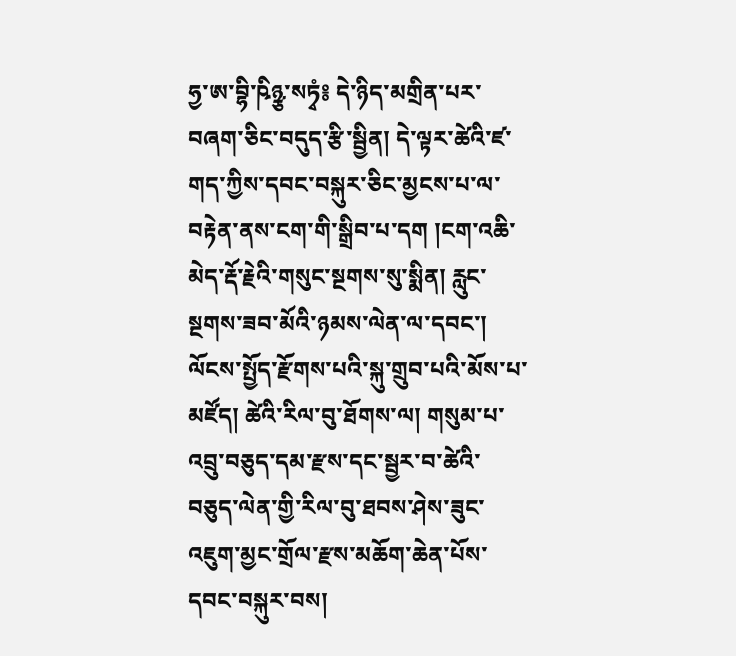ཧྱ་ཨ་བྷི་ཥིཉྩ་སཏྭཾ༔ དེ་ཉིད་མགྲིན་པར་བཞག་ཅིང་བདུད་རྩི་སྦྱིན། དེ་ལྟར་ཚེའི་ཛ་གད་ཀྱིས་དབང་བསྐུར་ཅིང་མྱངས་པ་ལ་བརྟེན་ནས་ངག་གི་སྒྲིབ་པ་དག །ངག་འཆི་མེད་རྡོ་རྗེའི་གསུང་སྔགས་སུ་སྨིན། རླུང་སྔགས་ཟབ་མོའི་ཉམས་ལེན་ལ་དབང་། ལོངས་སྤྱོད་རྫོགས་པའི་སྐུ་གྲུབ་པའི་མོས་པ་མཛོད། ཚེའི་རིལ་བུ་ཐོགས་ལ། གསུམ་པ་འབྲུ་བཅུད་དམ་རྫས་དང་སྦྱར་བ་ཚེའི་བཅུད་ལེན་གྱི་རིལ་བུ་ཐབས་ཤེས་ཟུང་འཇུག་མྱང་གྲོལ་རྫས་མཆོག་ཆེན་པོས་དབང་བསྐུར་བས།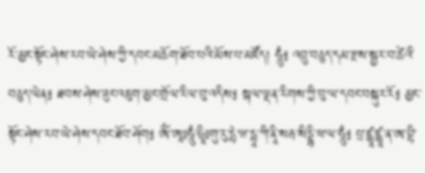རོ་མྱང་སྟོང་ཤེས་རབ་ཡེ་ཤེས་ཀྱི་དབང་མཆོག་ཐོབ་པའི་མོས་པ་མཛོད། ཧཱུྃ༔ འབྲུ་བཅུད་དམ་རྫས་སྦྱར་བ་ཚེའི་བཅུད་ལེན༔ ཐབས་ཤེས་ཟུང་འཇུག་མྱང་གྲོལ་རིལ་བུ་འདིས༔ སྐལ་ལྡན་རིགས་ཀྱི་བུ་ལ་དབང་བསྐུར་རོ༔ མྱང་སྟོང་ཤེས་རབ་ཡེ་ཤེས་དབང་ཐོབ་ཤོག༔ ཨོཾ་ཨཱཿཧཱུྃ་ཧྲཱིཿགུ་རུ་དྷེ་ཝ་དྷཱ་ཀི་ནཱི་སརྦ་སིདྡྷི་ཕ་ལ་ཧཱུྃ༔ པྲ་ཛྙཱ་ཛྙཱ་ན་ཨ་བྷི་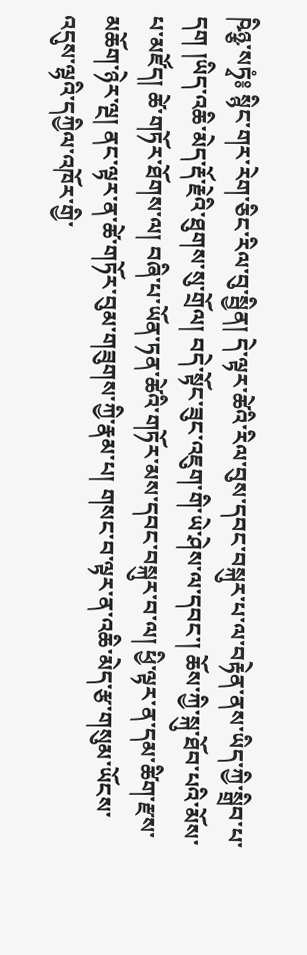ཥིཉྩ་སཏྭཾ༔ སྙིང་གར་རེག་ཅིང་རིལ་བུ་སྦྱིན། དེ་ལྟར་ཚེའི་རིལ་བུས་དབང་བསྐུར་པ་ལ་བརྟེན་ནས་ཡིད་ཀྱི་སྒྲིབ་པ་དག །ཡིད་འཆི་མེད་རྡོ་རྗེའི་ཐུགས་སུ་གྲོལ། བདེ་སྟོང་ཟུང་འཇུག་གི་ཡེ་ཤེས་ལ་དབང་། ཆོས་ཀྱི་སྐུ་ཐོབ་པའི་མོས་པ་མཛོད། ཚེ་གཏོར་ཐོགས་ལ། བཞི་པ་ཡོན་ཏན་ཚེའི་གཏོར་མས་དབང་བསྐུར་བ་ལ། ཕྱི་ལྟར་ན་དམ་ཚིག་རྫས་མཆོག་ཉེར་ལྔ། ནང་ལྟར་ན་ཚེ་གཏོར་བུམ་གཟུགས་ཀྱི་རྣམ་པ། གསང་བ་ལྟར་ན་འཆི་མེད་རྩ་གསུམ་ཡོངས་འདུས་ལྷའི་དཀྱིལ་འཁོར་གྱི་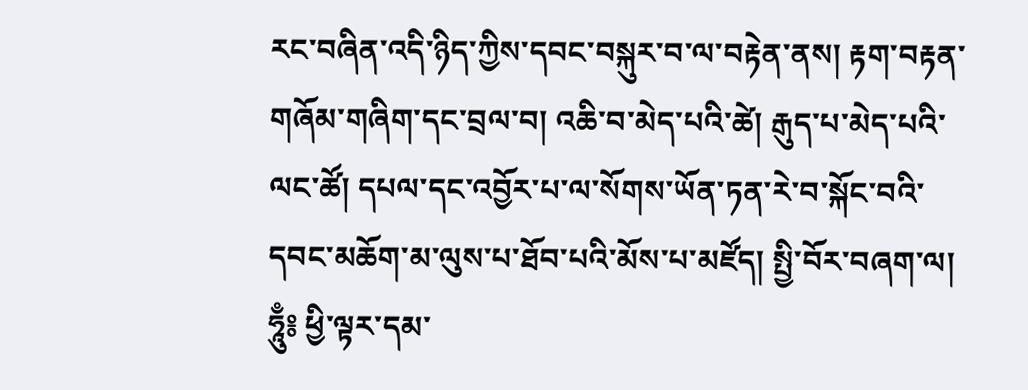རང་བཞིན་འདི་ཉིད་ཀྱིས་དབང་བསྐུར་བ་ལ་བརྟེན་ནས། རྟག་བརྟན་གཞོམ་གཞིག་དང་བྲལ་བ། འཆི་བ་མེད་པའི་ཚེ། རྒུད་པ་མེད་པའི་ལང་ཚོ། དཔལ་དང་འབྱོར་པ་ལ་སོགས་ཡོན་ཏན་རེ་བ་སྐོང་བའི་དབང་མཆོག་མ་ལུས་པ་ཐོབ་པའི་མོས་པ་མཛོད། སྤྱི་བོར་བཞག་ལ། ཧཱུྃ༔ ཕྱི་ལྟར་དམ་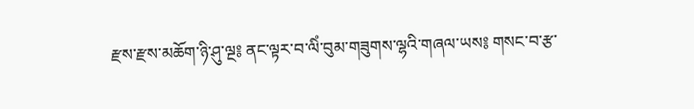རྫས་རྫས་མཆོག་ཉི་ཤུ་ལྔ༔ ནང་ལྟར་བ་ལིཾ་བུམ་གཟུགས་ལྷའི་གཞལ་ཡས༔ གསང་བ་རྩ་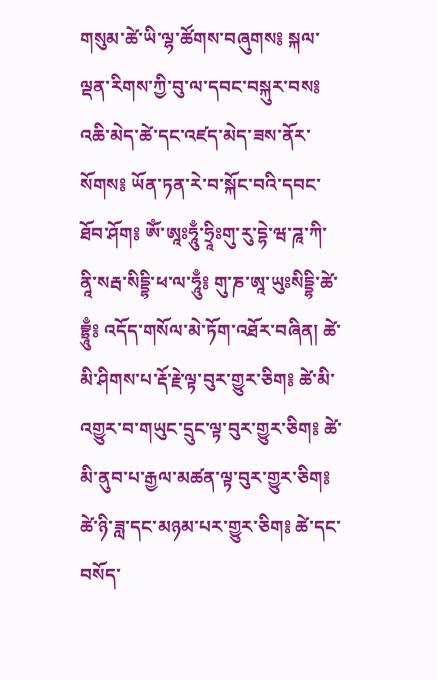གསུམ་ཚེ་ཡི་ལྷ་ཚོགས་བཞུགས༔ སྐལ་ལྡན་རིགས་ཀྱི་བུ་ལ་དབང་བསྐུར་བས༔ འཆི་མེད་ཚེ་དང་འཛད་མེད་ཟས་ནོར་སོགས༔ ཡོན་ཏན་རེ་བ་སྐོང་བའི་དབང་ཐོབ་ཤོག༔ ཨོཾ་ཨཱཿཧཱུྃ་ཧྲཱིཿགུ་རུ་དྷེ་ཝ་ཌཱ་ཀི་ནཱི་སརྦ་སིདྡྷི་ཕ་ལ་ཧཱུྃ༔ གུ་ཎ་ཨཱ་ཡུཿསིདྡྷི་ཚེ་བྷྲཱུྃ༔ འདོད་གསོལ་མེ་ཏོག་འཐོར་བཞིན། ཚེ་མི་ཤིགས་པ་རྡོ་རྗེ་ལྟ་བུར་གྱུར་ཅིག༔ ཚེ་མི་འགྱུར་བ་གཡུང་དྲུང་ལྟ་བུར་གྱུར་ཅིག༔ ཚེ་མི་ནུབ་པ་རྒྱལ་མཚན་ལྟ་བུར་གྱུར་ཅིག༔ ཚེ་ཉི་ཟླ་དང་མཉམ་པར་གྱུར་ཅིག༔ ཚེ་དང་བསོད་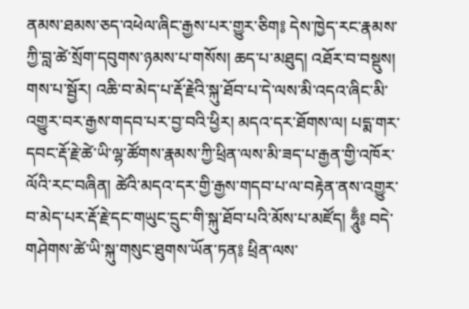ནམས་ཐམས་ཅད་འཕེལ་ཞིང་རྒྱས་པར་གྱུར་ཅིག༔ དེས་ཁྱེད་རང་རྣམས་ཀྱི་བླ་ཚེ་སྲོག་དབུགས་ཉམས་པ་གསོས། ཆད་པ་མཐུད། འཐོར་བ་བསྡུས། གས་པ་སྦྱོར། འཆི་བ་མེད་པ་རྡོ་རྗེའི་སྐུ་ཐོབ་པ་དེ་ལས་མི་འདའ་ཞིང་མི་འགྱུར་བར་རྒྱས་གདབ་པར་བྱ་བའི་ཕྱིར། མདའ་དར་ཐོགས་ལ། པདྨ་གར་དབང་རྡོ་རྗེ་ཚེ་ཡི་ལྷ་ཚོགས་རྣམས་ཀྱི་ཕྲིན་ལས་མི་ཟད་པ་རྒྱན་གྱི་འཁོར་ལོའི་རང་བཞིན། ཚེའི་མདའ་དར་གྱི་རྒྱས་གདབ་པ་ལ་བརྟེན་ནས་འགྱུར་བ་མེད་པར་རྡོ་རྗེ་དང་གཡུང་དྲུང་གི་སྐུ་ཐོབ་པའི་མོས་པ་མཛོད། ཧཱུྃ༔ བདེ་གཤེགས་ཚེ་ཡི་སྐུ་གསུང་ཐུགས་ཡོན་ཏན༔ ཕྲིན་ལས་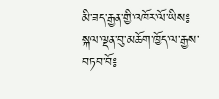མི་ཟད་རྒྱན་གྱི་འཁོར་ལོ་ཡིས༔ སྐལ་ལྡན་བུ་མཆོག་ཁྱོད་ལ་རྒྱས་བཏབ་བོ༔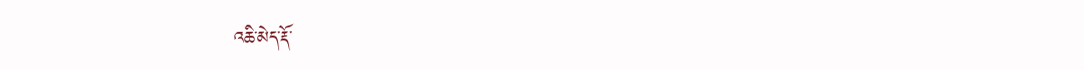འཆི་མེད་རྡོ་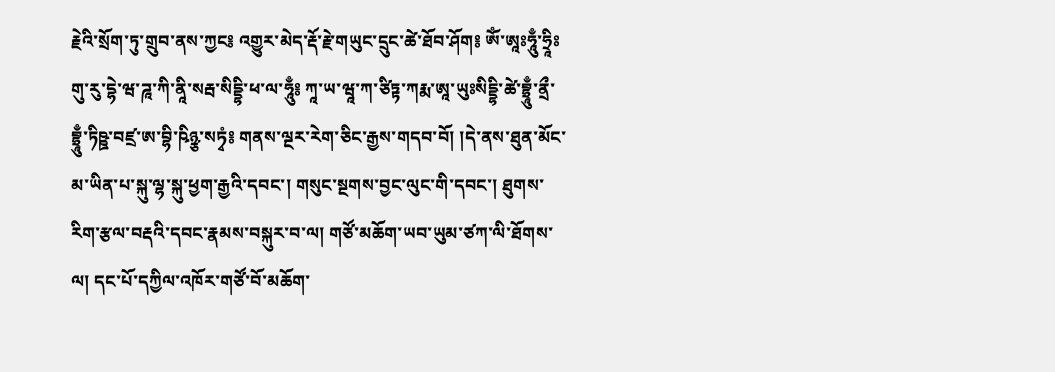རྗེའི་སྲོག་ཏུ་གྲུབ་ནས་ཀྱང༔ འགྱུར་མེད་རྡོ་རྗེ་གཡུང་དྲུང་ཚེ་ཐོབ་ཤོག༔ ཨོཾ་ཨཱཿཧཱུྃ་ཧྲཱིཿགུ་རུ་དྷེ་ཝ་ཌཱ་ཀི་ནཱི་སརྦ་སིདྡྷི་ཕ་ལ་ཧཱུྃ༔ ཀཱ་ཡ་ཝཱ་ཀ་ཙིཏྟ་ཀརྨ་ཨཱ་ཡུཿསིདྡྷི་ཚེ་བྷྲཱུྃ་ནྲྀ་བྷྲཱུྃ་ཏིཥྛ་བཛྲ་ཨ་བྷི་ཥིཉྩ་སཏྭཾ༔ གནས་ལྔར་རེག་ཅིང་རྒྱས་གདབ་བོ། །དེ་ནས་ཐུན་མོང་མ་ཡིན་པ་སྐུ་ལྷ་སྐུ་ཕྱག་རྒྱའི་དབང་། གསུང་སྔགས་བྱང་ལུང་གི་དབང་། ཐུགས་རིག་རྩལ་བརྡའི་དབང་རྣམས་བསྐུར་བ་ལ། གཙོ་མཆོག་ཡབ་ཡུམ་ཙཀ་ལི་ཐོགས་ལ། དང་པོ་དཀྱིལ་འཁོར་གཙོ་བོ་མཆོག་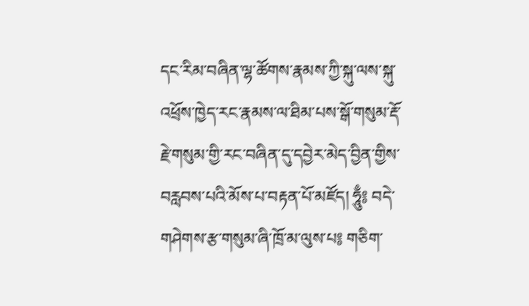དང་རིམ་བཞིན་ལྷ་ཚོགས་རྣམས་ཀྱི་སྐུ་ལས་སྐུ་འཕྲོས་ཁྱེད་རང་རྣམས་ལ་ཐིམ་པས་སྒོ་གསུམ་རྡོ་རྗེ་གསུམ་གྱི་རང་བཞིན་དུ་དབྱེར་མེད་བྱིན་གྱིས་བརླབས་པའི་མོས་པ་བརྟན་པོ་མཛོད། ཧཱུྃ༔ བདེ་གཤེགས་རྩ་གསུམ་ཞི་ཁྲོ་མ་ལུས་པ༔ གཅིག་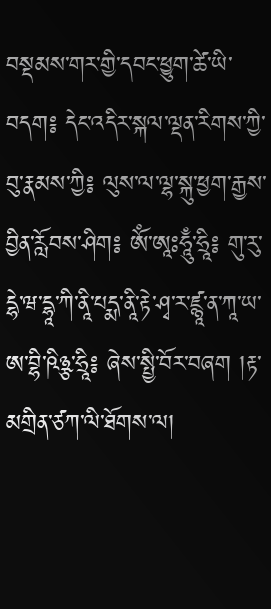བསྡམས་གར་གྱི་དབང་ཕྱུག་ཚེ་ཡི་བདག༔ དེང་འདིར་སྐལ་ལྡན་རིགས་ཀྱི་བུ་རྣམས་ཀྱི༔ ལུས་ལ་ལྷ་སྐུ་ཕྱག་རྒྱས་བྱིན་རློབས་ཤིག༔ ཨོཾ་ཨཱཿཧཱུྃ་ཧྲཱི༔ གུ་རུ་དྷེ་ཝ་དྷཱ་ཀི་ནཱི་པདྨ་ནཱི་རྟེ་ཤྭ་ར་ཛྙཱ་ན་ཀཱ་ཡ་ཨ་བྷི་ཥིཉྩ་ཧྲཱི༔ ཞེས་སྤྱི་བོར་བཞག །རྟ་མགྲིན་ཙཀ་ལི་ཐོགས་ལ།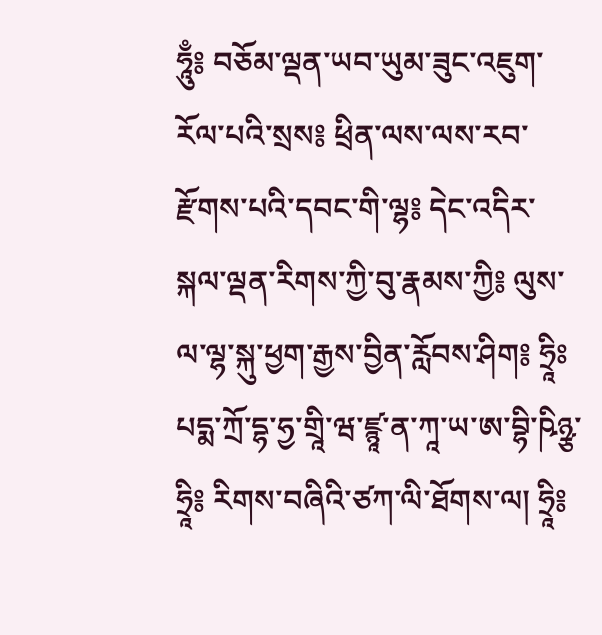ཧཱུྃ༔ བཅོམ་ལྡན་ཡབ་ཡུམ་ཟུང་འཇུག་རོལ་པའི་སྲས༔ ཕྲིན་ལས་ལས་རབ་རྫོགས་པའི་དབང་གི་ལྷ༔ དེང་འདིར་སྐལ་ལྡན་རིགས་ཀྱི་བུ་རྣམས་ཀྱི༔ ལུས་ལ་ལྷ་སྐུ་ཕྱག་རྒྱས་བྱིན་རློབས་ཤིག༔ ཧྲཱིཿཔདྨ་ཀྲོ་དྷ་ཧྱ་གྲཱི་ཝ་ཛྙཱ་ན་ཀཱ་ཡ་ཨ་བྷི་ཥིཉྩ་ཧྲཱི༔ རིགས་བཞིའི་ཙཀ་ལི་ཐོགས་ལ། ཧྲཱི༔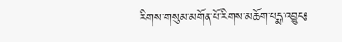རིགས་གསུམ་མགོན་པོ་རིགས་མཆོག་པདྨ་འབྱུང༔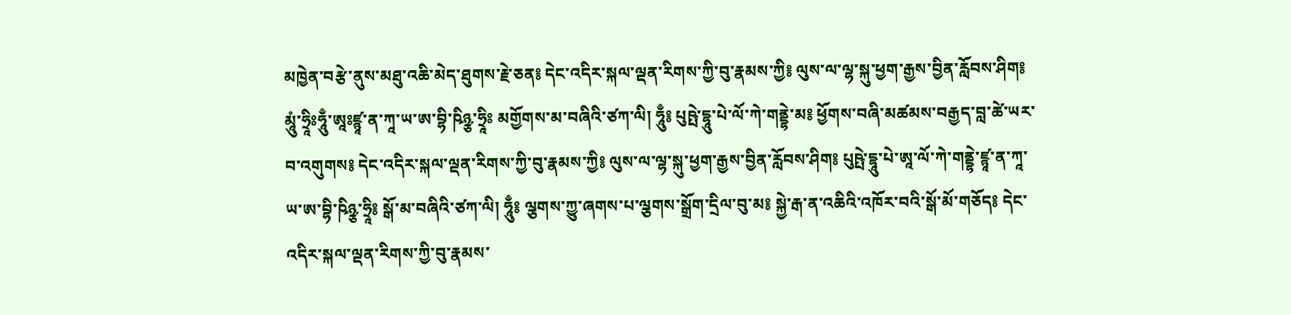མཁྱེན་བརྩེ་ནུས་མཐུ་འཆི་མེད་ཐུགས་རྗེ་ཅན༔ དེང་འདིར་སྐལ་ལྡན་རིགས་ཀྱི་བུ་རྣམས་ཀྱི༔ ལུས་ལ་ལྷ་སྐུ་ཕྱག་རྒྱས་བྱིན་རློབས་ཤིག༔ མཱུཾ་ཧྲཱིཿཧཱུྃ་ཨཱཿཛྙཱ་ན་ཀཱ་ཡ་ཨ་བྷི་ཥིཉྩ་ཧྲཱིཿ མགྱོགས་མ་བཞིའི་ཙཀ་ལི། ཧཱུྃ༔ པུཥྤེ་དྷཱུ་པེ་ལོ་ཀེ་གནྡྷེ་མ༔ ཕྱོགས་བཞི་མཚམས་བརྒྱད་བླ་ཚེ་ཡར་བ་འགུགས༔ དེང་འདིར་སྐལ་ལྡན་རིགས་ཀྱི་བུ་རྣམས་ཀྱི༔ ལུས་ལ་ལྷ་སྐུ་ཕྱག་རྒྱས་བྱིན་རློབས་ཤིག༔ པུཥྤེ་དྷཱུ་པེ་ཨཱ་ལོ་ཀེ་གནྡྷེ་ཛྙཱ་ན་ཀཱ་ཡ་ཨ་བྷི་ཥིཉྩ་ཧྲཱི༔ སྒོ་མ་བཞིའི་ཙཀ་ལི། ཧཱུྃ༔ ལྕགས་ཀྱུ་ཞགས་པ་ལྕགས་སྒྲོག་དྲིལ་བུ་མ༔ སྐྱེ་རྒ་ན་འཆིའི་འཁོར་བའི་སྒོ་མོ་གཅོད༔ དེང་འདིར་སྐལ་ལྡན་རིགས་ཀྱི་བུ་རྣམས་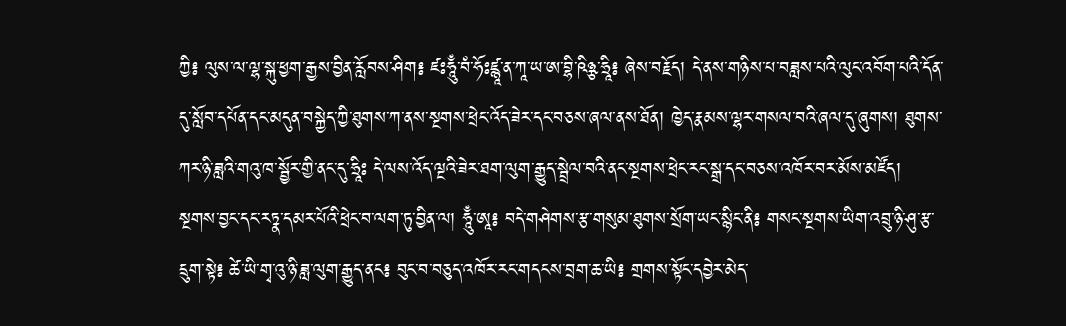ཀྱི༔ ལུས་ལ་ལྷ་སྐུ་ཕྱག་རྒྱས་བྱིན་རློབས་ཤིག༔ ཛཿཧཱུྃ་བཾ་ཧོཿཛྙཱ་ན་ཀཱ་ཡ་ཨ་བྷི་ཥིཉྩ་ཧྲཱི༔ ཞེས་བརྗོད། དེ་ནས་གཉིས་པ་བཟླས་པའི་ལུང་འབོག་པའི་དོན་དུ་སློབ་དཔོན་དང་མདུན་བསྐྱེད་ཀྱི་ཐུགས་ཀ་ནས་སྔགས་ཕྲེང་འོད་ཟེར་དང་བཅས་ཞལ་ནས་ཐོན། ཁྱེད་རྣམས་ལྷར་གསལ་བའི་ཞལ་དུ་ཞུགས། ཐུགས་ཀར་ཉི་ཟླའི་གའུ་ཁ་སྦྱོར་གྱི་ནང་དུ་ཧྲཱིཿ དེ་ལས་འོད་ལྔའི་ཟེར་ཐག་ལུག་རྒྱུད་སྦྲེལ་བའི་ནང་སྔགས་ཕྲེང་རང་སྒྲ་དང་བཅས་འཁོར་བར་མོས་མཛོད། སྔགས་བྱང་དང་རཏྣ་དམར་པོའི་ཕྲེང་བ་ལག་ཏུ་བྱིན་ལ། ཧཱུྃ་ཨཱ༔ བདེ་གཤེགས་རྩ་གསུམ་ཐུགས་སྲོག་ཡང་སྙིང་ནི༔ གསང་སྔགས་ཡིག་འབྲུ་ཉི་ཤུ་རྩ་དྲུག་སྟེ༔ ཚེ་ཡི་གྭ་འུ་ཉི་ཟླ་ལུག་རྒྱུད་ནང༔ བུང་བ་བཅུད་འཁོར་རང་གདངས་བྲག་ཆ་ཡི༔ གྲགས་སྟོང་དབྱེར་མེད་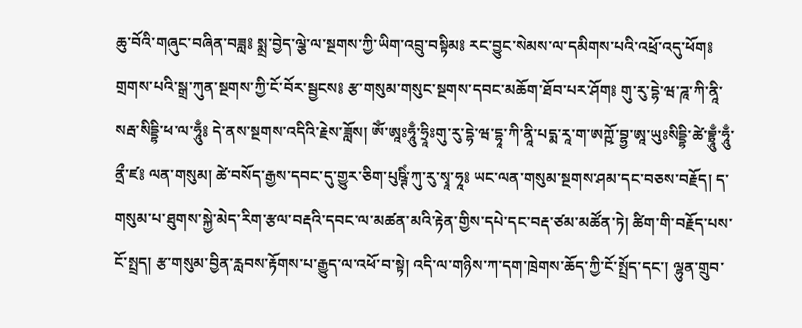ཆུ་བོའི་གཞུང་བཞིན་བཟླ༔ སྨྲ་བྱེད་ལྕེ་ལ་སྔགས་ཀྱི་ཡིག་འབྲུ་བསྟིམ༔ རང་བྱུང་སེམས་ལ་དམིགས་པའི་འཕྲོ་འདུ་ཕོག༔ གྲགས་པའི་སྒྲ་ཀུན་སྔགས་ཀྱི་ངོ་བོར་སྦྱངས༔ རྩ་གསུམ་གསུང་སྔགས་དབང་མཆོག་ཐོབ་པར་ཤོག༔ གུ་རུ་དྷེ་ཝ་ཌཱ་ཀི་ནཱི་སརྦ་སིདྡྷི་ཕ་ལ་ཧཱུྃ༔ དེ་ནས་སྔགས་འདིའི་རྗེས་ཟློས། ཨོཾ་ཨཱཿཧཱུྃ་ཧྲཱིཿགུ་རུ་དྷེ་ཝ་དྷཱ་ཀི་ནཱི་པདྨ་རཱ་ག་ཨཀྵོ་བྷྱ་ཨཱ་ཡུཿསིདྡྷི་ཚེ་བྷྲཱུྃ་ཧཱུྃ་ནྲྀ་ཛ༔ ལན་གསུམ། ཚེ་བསོད་རྒྱས་དབང་དུ་གྱུར་ཅིག་པུཥྚིཾ་ཀུ་རུ་སྭཱ་ཧཱ༔ ཡང་ལན་གསུམ་སྔགས་ཤམ་དང་བཅས་བརྗོད། ད་གསུམ་པ་ཐུགས་སྐྱེ་མེད་རིག་རྩལ་བརྡའི་དབང་ལ་མཚན་མའི་རྟེན་གྱིས་དཔེ་དང་བརྡ་ཙམ་མཚོན་ཏེ། ཚིག་གི་བརྗོད་པས་ངོ་སྤྲད། རྩ་གསུམ་བྱིན་རླབས་རྟོགས་པ་རྒྱུད་ལ་འཕོ་བ་སྟེ། འདི་ལ་གཉིས་ཀ་དག་ཁྲེགས་ཆོད་ཀྱི་ངོ་སྤྲོད་དང་། ལྷུན་གྲུབ་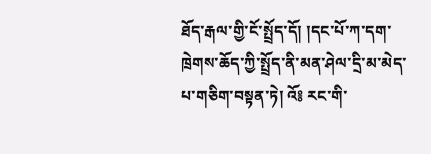ཐོད་རྒལ་གྱི་ངོ་སྤྲོད་དོ། །དང་པོ་ཀ་དག་ཁྲེགས་ཆོད་ཀྱི་སྤྲོད་ནི་མན་ཤེལ་དྲི་མ་མེད་པ་གཅིག་བསྟན་ཏེ། འོ༔ རང་གི་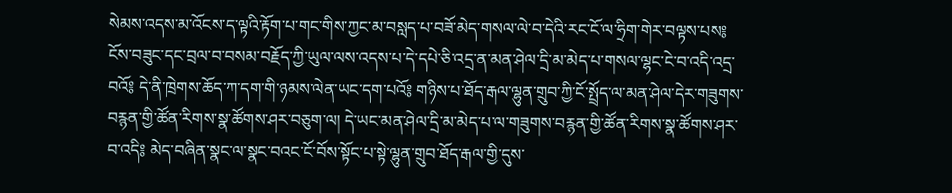སེམས་འདས་མ་འོངས་ད་ལྟའི་རྟོག་པ་གང་གིས་ཀྱང་མ་བསླད་པ་བཟོ་མེད་གསལ་ལེ་བ་དེའི་རང་ངོ་ལ་ཧྲིག་གེར་བལྟས་པས༔ ངོས་བཟུང་དང་བྲལ་བ་བསམ་བརྗོད་ཀྱི་ཡུལ་ལས་འདས་པ་དེ་དཔེ་ཅི་འདྲ་ན་མན་ཤེལ་དྲི་མ་མེད་པ་གསལ་ལྷང་ངེ་བ་འདི་འདྲ་བའོ༔ དེ་ནི་ཁྲེགས་ཆོད་ཀ་དག་གི་ཉམས་ལེན་ཡང་དག་པའོ༔ གཉིས་པ་ཐོད་རྒལ་ལྷུན་གྲུབ་ཀྱི་ངོ་སྤྲོད་ལ་མན་ཤེལ་དེར་གཟུགས་བརྙན་གྱི་ཚོན་རིགས་སྣ་ཚོགས་ཤར་བཅུག་ལ། དེ་ཡང་མན་ཤེལ་དྲི་མ་མེད་པ་ལ་གཟུགས་བརྙན་གྱི་ཚོན་རིགས་སྣ་ཚོགས་ཤར་བ་འདི༔ མེད་བཞིན་སྣང་ལ་སྣང་བའང་ངོ་བོས་སྟོང་པ་སྟེ་ལྷུན་གྲུབ་ཐོད་རྒལ་གྱི་དུས་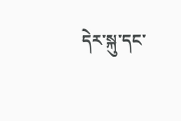དེར་སྐུ་དང་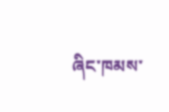ཞིང་ཁམས་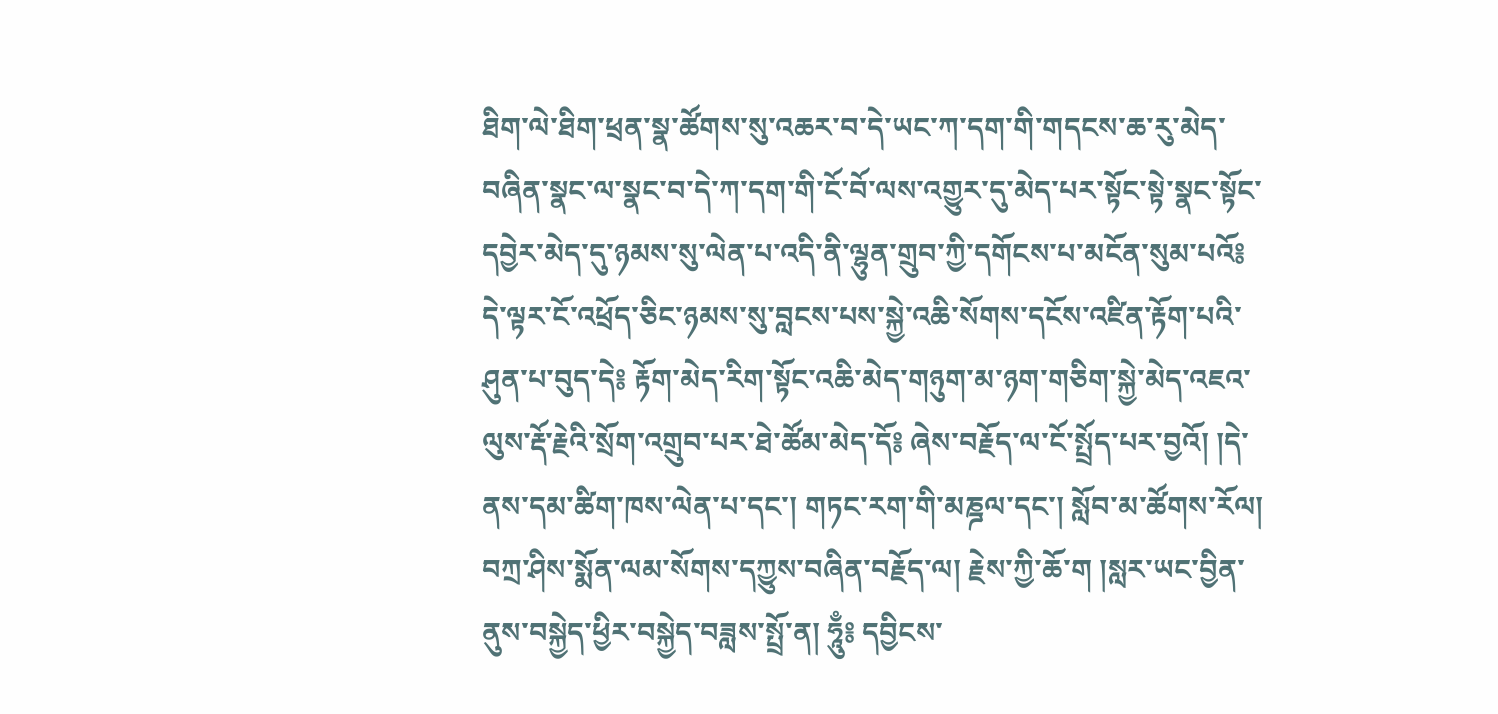ཐིག་ལེ་ཐིག་ཕྲན་སྣ་ཚོགས་སུ་འཆར་བ་དེ་ཡང་ཀ་དག་གི་གདངས་ཆ་རུ་མེད་བཞིན་སྣང་ལ་སྣང་བ་དེ་ཀ་དག་གི་ངོ་བོ་ལས་འགྱུར་དུ་མེད་པར་སྟོང་སྟེ་སྣང་སྟོང་དབྱེར་མེད་དུ་ཉམས་སུ་ལེན་པ་འདི་ནི་ལྷུན་གྲུབ་ཀྱི་དགོངས་པ་མངོན་སུམ་པའོ༔ དེ་ལྟར་ངོ་འཕྲོད་ཅིང་ཉམས་སུ་བླངས་པས་སྐྱེ་འཆི་སོགས་དངོས་འཛིན་རྟོག་པའི་ཤུན་པ་བུད་དེ༔ རྟོག་མེད་རིག་སྟོང་འཆི་མེད་གཉུག་མ་ཉག་གཅིག་སྐྱེ་མེད་འཇའ་ལུས་རྡོ་རྗེའི་སྲོག་འགྲུབ་པར་ཐེ་ཚོམ་མེད་དོ༔ ཞེས་བརྗོད་ལ་ངོ་སྤྲོད་པར་བྱའོ། །དེ་ནས་དམ་ཚིག་ཁས་ལེན་པ་དང་། གཏང་རག་གི་མཎྜལ་དང་། སློབ་མ་ཚོགས་རོལ། བཀྲ་ཤིས་སྨོན་ལམ་སོགས་དཀྱུས་བཞིན་བརྗོད་ལ། རྗེས་ཀྱི་ཆོ་ག །སླར་ཡང་བྱིན་ནུས་བསྐྱེད་ཕྱིར་བསྐྱེད་བཟླས་སྤྲོ་ན། ཧཱུྃ༔ དབྱིངས་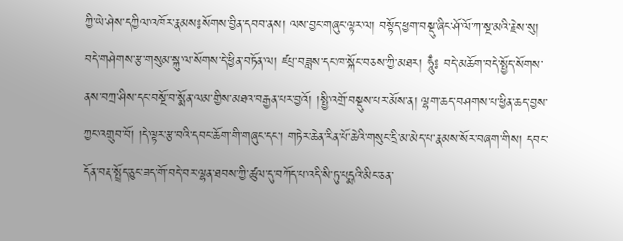ཀྱི་ཡེ་ཤེས་དཀྱིལ་འཁོར་རྣམས༔སོགས་བྱིན་དབབ་ནས། ལས་བྱང་གཞུང་ལྟར་ལ། བསྟོད་ཕྱག་བསྡུ་ཞིང་ཤོ་ལོ་ཀ་སྔ་མའི་རྗེས་སུ། བདེ་གཤེགས་རྩ་གསུམ་སྐུ་ལ་སོགས་དེ་ཕྱིན་བཏོན་ལ། ཛཔྲ་བཟླས་དང་ཁ་སྐོང་བཅས་ཀྱི་མཐར། ཧཱུྃ༔ བདེ་མཆོག་བདེ་སྤྱོད་སོགས་ནས་བཀྲ་ཤིས་དང་བསྔོ་བ་སྨོན་ལམ་གྱིས་མཐའ་བརྒྱན་པར་བྱའོ། །སྤྱི་འགྲོ་བསྡུས་པར་མོས་ན། ལྷག་ཆད་བཤགས་པ་ཕྱིན་ཆད་བྱས་ཀྱང་འགྲུབ་བོ། །དེ་ལྟར་རྩ་བའི་དབང་ཆོག་གི་གཞུང་དང་། གཏེར་ཆེན་རིན་པོ་ཆེའི་གསུང་དྲི་མ་མེད་པ་རྣམས་སོར་བཞག་གིས། དབང་དོན་བརྡ་སྤྲོད་ཅུང་ཟད་གོ་བདེ་བར་ལྷན་ཐབས་ཀྱི་ཚུལ་དུ་བཀོད་པ་འདི་སི་ཏུ་པདྨའི་མིང་ཅན་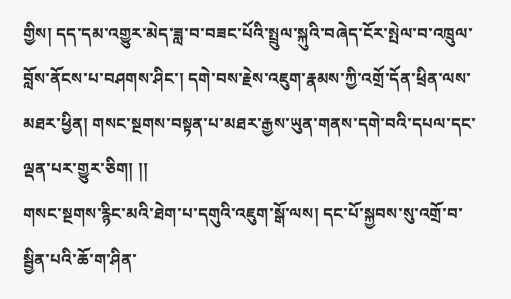གྱིས། དད་དམ་འགྱུར་མེད་ཟླ་བ་བཟང་པོའི་སྤྲུལ་སྐུའི་བཞེད་ངོར་སྤེལ་བ་འཁྲུལ་བློས་ནོངས་པ་བཤགས་ཤིང་། དགེ་བས་རྗེས་འཇུག་རྣམས་ཀྱི་འགྲོ་དོན་ཕྲིན་ལས་མཐར་ཕྱིན། གསང་སྔགས་བསྟན་པ་མཐར་རྒྱས་ཡུན་གནས་དགེ་བའི་དཔལ་དང་ལྡན་པར་གྱུར་ཅིག། །།
གསང་སྔགས་རྙིང་མའི་ཐེག་པ་དགུའི་འཇུག་སྒོ་ལས། དང་པོ་སྐྱབས་སུ་འགྲོ་བ་སྦྱིན་པའི་ཆོ་ག་ཤིན་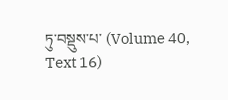ཏུ་བསྡུས་པ་ (Volume 40, Text 16)